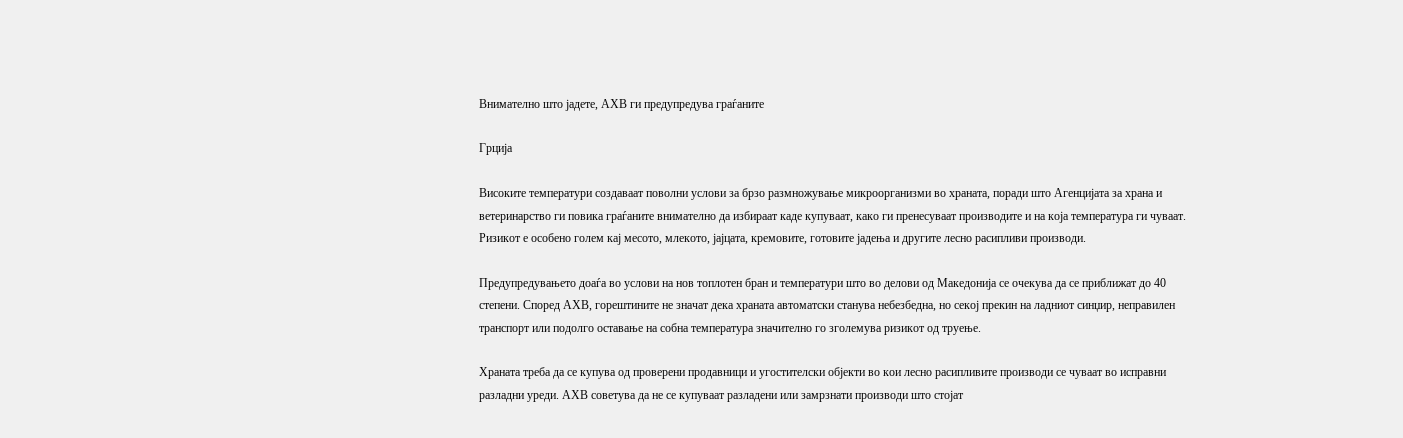Внимателно што јадете, АХВ ги предупредува граѓаните

Грција

Високите температури создаваат поволни услови за брзо размножување микроорганизми во храната, поради што Агенцијата за храна и ветеринарство ги повика граѓаните внимателно да избираат каде купуваат, како ги пренесуваат производите и на која температура ги чуваат. Ризикот е особено голем кај месото, млекото, јајцата, кремовите, готовите јадења и другите лесно расипливи производи.

Предупредувањето доаѓа во услови на нов топлотен бран и температури што во делови од Македонија се очекува да се приближат до 40 степени. Според АХВ, горештините не значат дека храната автоматски станува небезбедна, но секој прекин на ладниот синџир, неправилен транспорт или подолго оставање на собна температура значително го зголемува ризикот од труење.

Храната треба да се купува од проверени продавници и угостителски објекти во кои лесно расипливите производи се чуваат во исправни разладни уреди. АХВ советува да не се купуваат разладени или замрзнати производи што стојат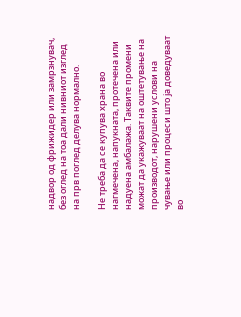надвор од фрижидер или замрзнувач, без оглед на тоа дали нивниот изглед на прв поглед делува нормално.

Не треба да се купува храна во нагмечена, напукната, протечена или надуена амбалажа. Таквите промени можат да укажуваат на оштетување на производот, нарушени услови на чување или процеси што ја доведуваат во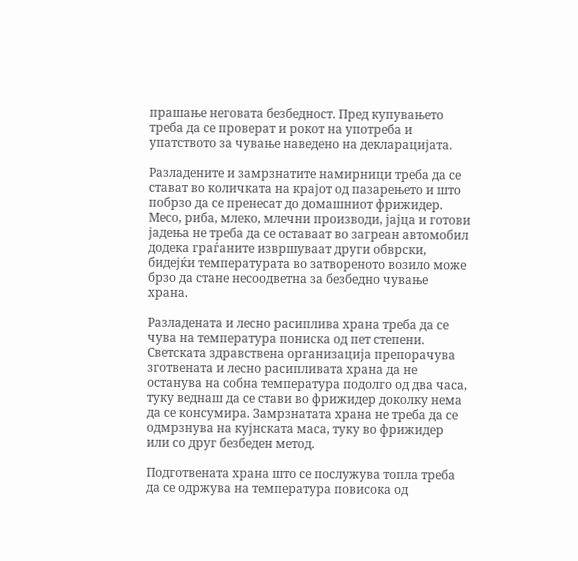прашање неговата безбедност. Пред купувањето треба да се проверат и рокот на употреба и упатството за чување наведено на декларацијата.

Разладените и замрзнатите намирници треба да се стават во количката на крајот од пазарењето и што побрзо да се пренесат до домашниот фрижидер. Месо, риба, млеко, млечни производи, јајца и готови јадења не треба да се оставаат во загреан автомобил додека граѓаните извршуваат други обврски, бидејќи температурата во затвореното возило може брзо да стане несоодветна за безбедно чување храна.

Разладената и лесно расиплива храна треба да се чува на температура пониска од пет степени. Светската здравствена организација препорачува зготвената и лесно расипливата храна да не останува на собна температура подолго од два часа, туку веднаш да се стави во фрижидер доколку нема да се консумира. Замрзнатата храна не треба да се одмрзнува на кујнската маса, туку во фрижидер или со друг безбеден метод.

Подготвената храна што се послужува топла треба да се одржува на температура повисока од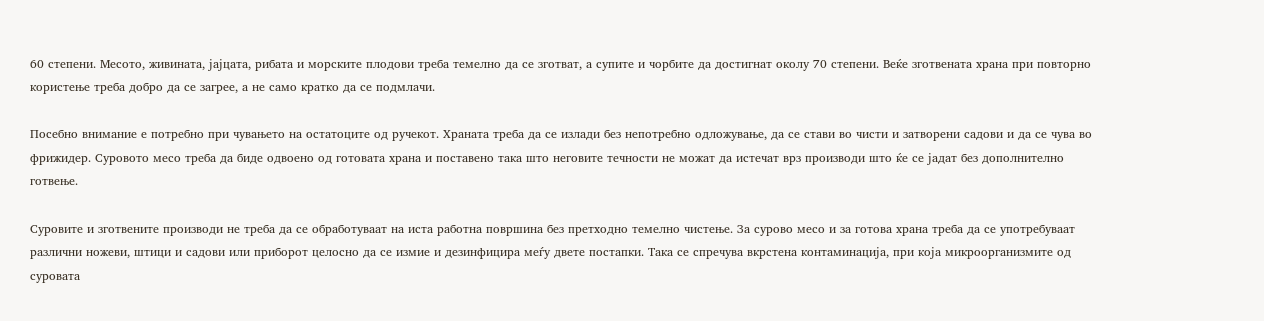60 степени. Месото, живината, јајцата, рибата и морските плодови треба темелно да се зготват, а супите и чорбите да достигнат околу 70 степени. Веќе зготвената храна при повторно користење треба добро да се загрее, а не само кратко да се подмлачи.

Посебно внимание е потребно при чувањето на остатоците од ручекот. Храната треба да се излади без непотребно одложување, да се стави во чисти и затворени садови и да се чува во фрижидер. Суровото месо треба да биде одвоено од готовата храна и поставено така што неговите течности не можат да истечат врз производи што ќе се јадат без дополнително готвење.

Суровите и зготвените производи не треба да се обработуваат на иста работна површина без претходно темелно чистење. За сурово месо и за готова храна треба да се употребуваат различни ножеви, штици и садови или приборот целосно да се измие и дезинфицира меѓу двете постапки. Така се спречува вкрстена контаминација, при која микроорганизмите од суровата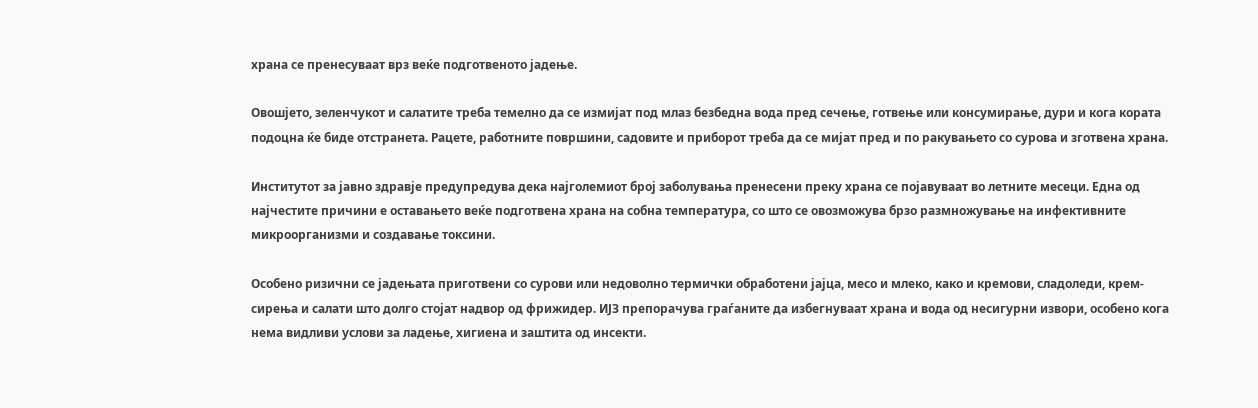храна се пренесуваат врз веќе подготвеното јадење.

Овошјето, зеленчукот и салатите треба темелно да се измијат под млаз безбедна вода пред сечење, готвење или консумирање, дури и кога кората подоцна ќе биде отстранета. Рацете, работните површини, садовите и приборот треба да се мијат пред и по ракувањето со сурова и зготвена храна.

Институтот за јавно здравје предупредува дека најголемиот број заболувања пренесени преку храна се појавуваат во летните месеци. Една од најчестите причини е оставањето веќе подготвена храна на собна температура, со што се овозможува брзо размножување на инфективните микроорганизми и создавање токсини.

Особено ризични се јадењата приготвени со сурови или недоволно термички обработени јајца, месо и млеко, како и кремови, сладоледи, крем-сирења и салати што долго стојат надвор од фрижидер. ИЈЗ препорачува граѓаните да избегнуваат храна и вода од несигурни извори, особено кога нема видливи услови за ладење, хигиена и заштита од инсекти.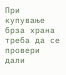При купување брза храна треба да се провери дали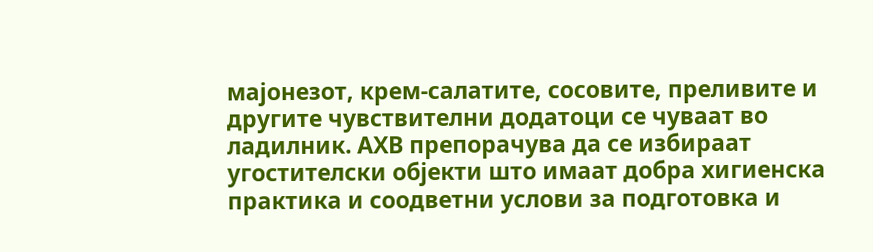мајонезот, крем-салатите, сосовите, преливите и другите чувствителни додатоци се чуваат во ладилник. АХВ препорачува да се избираат угостителски објекти што имаат добра хигиенска практика и соодветни услови за подготовка и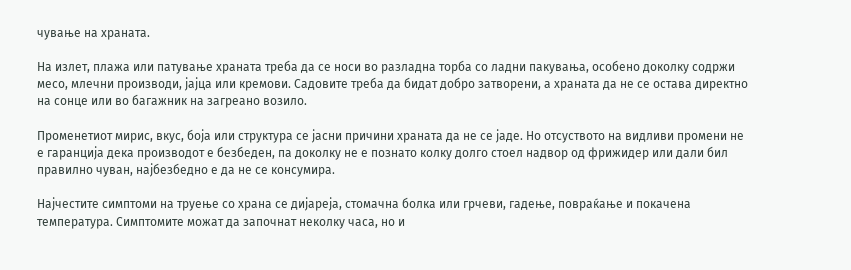чување на храната.

На излет, плажа или патување храната треба да се носи во разладна торба со ладни пакувања, особено доколку содржи месо, млечни производи, јајца или кремови. Садовите треба да бидат добро затворени, а храната да не се остава директно на сонце или во багажник на загреано возило.

Променетиот мирис, вкус, боја или структура се јасни причини храната да не се јаде. Но отсуството на видливи промени не е гаранција дека производот е безбеден, па доколку не е познато колку долго стоел надвор од фрижидер или дали бил правилно чуван, најбезбедно е да не се консумира.

Најчестите симптоми на труење со храна се дијареја, стомачна болка или грчеви, гадење, повраќање и покачена температура. Симптомите можат да започнат неколку часа, но и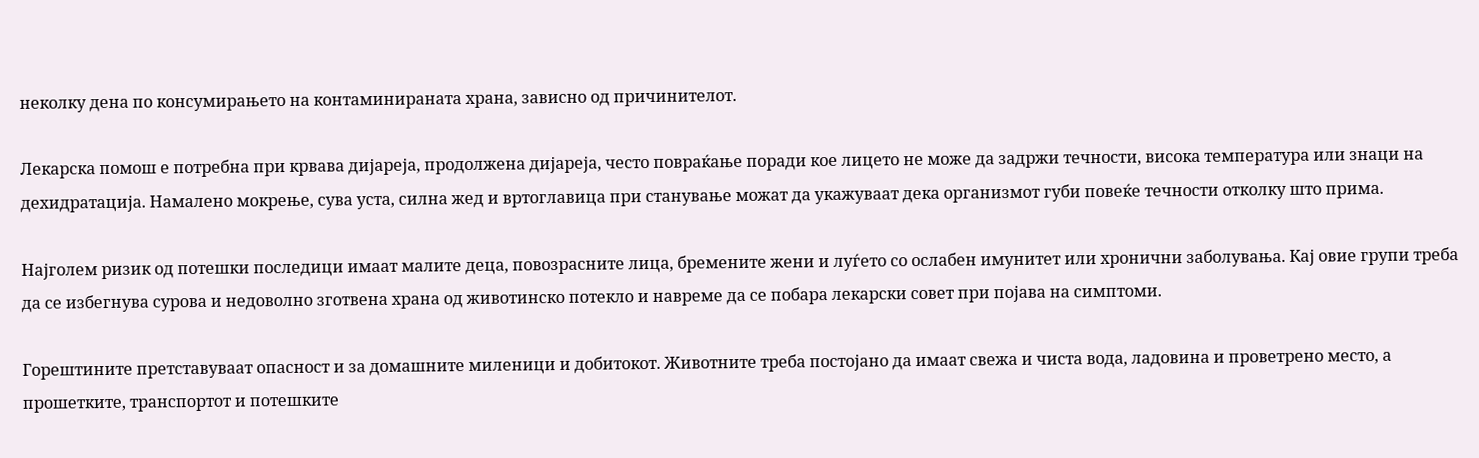неколку дена по консумирањето на контаминираната храна, зависно од причинителот.

Лекарска помош е потребна при крвава дијареја, продолжена дијареја, често повраќање поради кое лицето не може да задржи течности, висока температура или знаци на дехидратација. Намалено мокрење, сува уста, силна жед и вртоглавица при станување можат да укажуваат дека организмот губи повеќе течности отколку што прима.

Најголем ризик од потешки последици имаат малите деца, повозрасните лица, бремените жени и луѓето со ослабен имунитет или хронични заболувања. Кај овие групи треба да се избегнува сурова и недоволно зготвена храна од животинско потекло и навреме да се побара лекарски совет при појава на симптоми.

Горештините претставуваат опасност и за домашните миленици и добитокот. Животните треба постојано да имаат свежа и чиста вода, ладовина и проветрено место, а прошетките, транспортот и потешките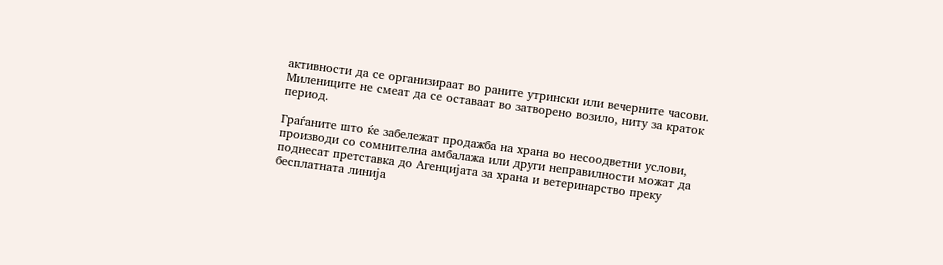активности да се организираат во раните утрински или вечерните часови. Милениците не смеат да се оставаат во затворено возило, ниту за краток период.

Граѓаните што ќе забележат продажба на храна во несоодветни услови, производи со сомнителна амбалажа или други неправилности можат да поднесат претставка до Агенцијата за храна и ветеринарство преку бесплатната линија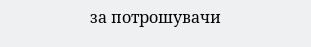за потрошувачи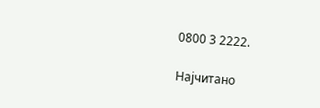0800 3 2222.

Најчитано